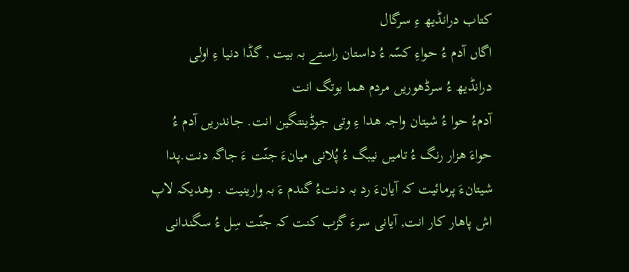کتاب درانڈیھ ءِ سرگال
اگاں آدم ءُ حواءِ کسّہ ءُ داستان راستے بہ بیت , گڈا دنیا ءِ اولی درانڈیھ ءُ سرڈھوریں مردم ھما بوتگ انت
آدمءُ حوا ءُ شیتان واجہ ھدا ءِ وتی جوڈینتگین انت. جاندریں آدم ءُ حواءَ ھزار رنگ ءُ تامیں نیبگ ءُ پُلانی میانءَ جنّت ءَ جاگہ دنت.پدا شیتانءَ پرمائیت کہ آیانءَ رد بہ دنتءُ گندم ءَ بہ وارینیت . وھدیکہ لاپ اش پاھار کار انت, آیانی سرءَ گزب کنت کہ جنّت سِل ءُ سگندانی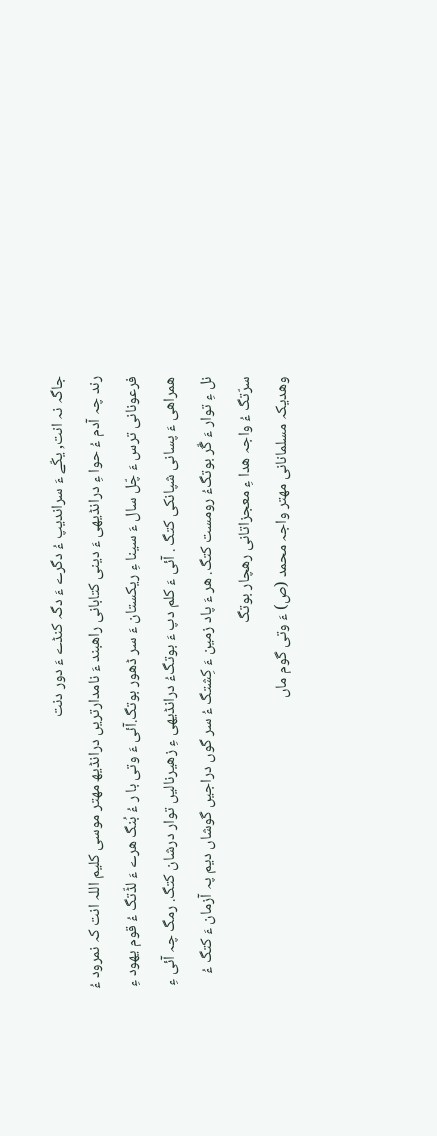جاگہ نہ انت, یکّے ءَ سراندیپ ءُ دگرے ءَ دگہ کنڈے ءَ دور دنت
رند چہ آدم ءُ حوا ءِ درانڈیھی ءَ دینی کتابانی راھبند ءَ نامدارتریں درانڈیھ مھتر موسی کلیم اللہ انت کہ نمرود ءُ فرعونانی ترس ءَ چّل سال ءَ سینا ءِ ریکستان ءَ سر ڈھور بوتگ.آئی ءَ وتی با ر ءُ بُنگ ھرے ءَ لڈّتگ ءُ قوم یھود ءِ ھمراھی ءَ پسانی شپانکی کتگ . آئی ءَ کلم دپ ءَ بوتگءُ درانڈیھی ءِ زھیرنالیں توار درشان کتگ. رمگ چہ آئی ءِ نل ءِ توار ءَ گِّر بوتگءُ رومست کتگ. ھر ءَ پاد زمین ءَ کِشتگ ءُ سر گوں دراجیں گوشاں دیم پہ آزمان ءَ کتگ ءُ سرّتگ ءُ واجہ ھدا ءِ معجزاتانی رھچار بوتگ
وھدیکہ مسلمانانی مھتر واجہ محمد (ص) ءَ وتی گوم ماں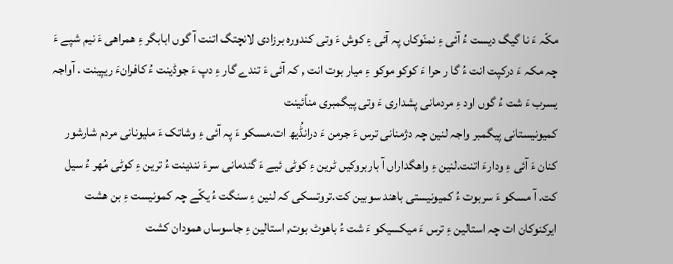مکّہ ءَ نا گیگ دیست ءُ آئی ءِ نمنّوکاں پہ آئی ءِ کوش ءَ وتی کندورہ برزادی لانچتگ اتنت آ گوں ابابگر ءِ ھمراھی ءَ نیم شپے ءَ چہ مکہ ءَ درکپت انت ءُ گا ر حرا ءَ کوکو موکو ءِ میار بوت انت , کہ آئی ءَ تندے گار ءِ دپ ءَ جوڈینت ءُ کافرانءَ ریپینت . آواجہ یسرب ءَ شت ءُ گوں اود ءِ مردمانی پشداری ءَ وتی پیگمبری مناّئینت
کمیونیستانی پیگمبر واجہ لنین چہ دژمنانی ترس ءَ جرمن ءَ درانڈُیھ ات.مسکو ءَ پہ آئی ءِ وشاتک ءَ ملیونانی مردم شارشور کنان ءَ آئی ءِ ودارءَ اتنت.لنین ءِ واھگداراں آ باربروکیں ٹرین ءِ کوٹی ئیے ءَ گندمانی سرءَ نندینت ءُ ترین ءِ کوٹی مُھر ءُ سیل کت. آ مسکو ءَ سربوت ءُ کمیونیستی باھند سوبین کت.تروتسکی کہ لنین ءِ سنگت ءُ یکّے چہ کمونیست ءِ بن ھشت ایرکنوکان ات چہ استالین ءِ ترس ءَ میکسیکو ءَ شت ءُ باھوٹ بوت, استالین ءِ جاسوساں ھمودان کشت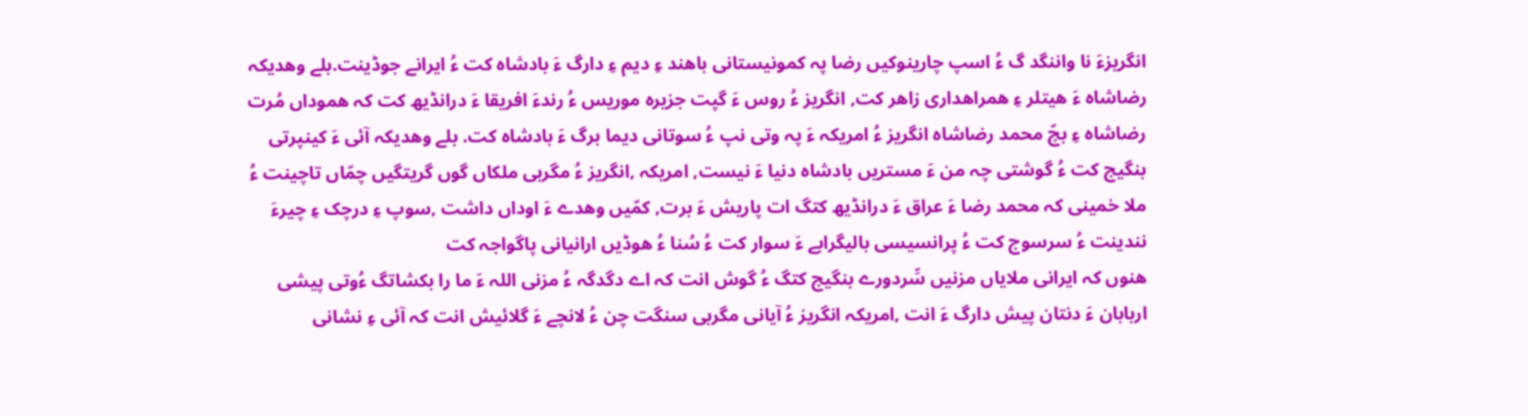انگریزءَ نا واننگد گ ءُ اسپ چارینوکیں رضا پہ کمونیستانی باھند ءِ دیم ءِ دارگ ءَ بادشاہ کت ءُ ایرانے جوڈینت.بلے وھدیکہ رضاشاہ ءَ ھیتلر ءِ ھمراھداری زاھر کت, انگریز ءُ روس ءَ گپت جزیرہ موریس ءُ رندءَ افریقا ءَ درانڈیھ کت کہ ھموداں مُرت
رضاشاہ ءِ بچّ محمد رضاشاہ انگریز ءُ امریکہ ءَ پہ وتی نپ ءُ سوتانی دیما برگ ءَ بادشاہ کت. بلے وھدیکہ آئی ءَ کینپرتی بنگیج کت ءُ گوشتی چہ من ءَ مستریں بادشاہ دنیا ءَ نیست, امریکہ ,انگریز ءُ مگربی ملکاں گوں گریتگیں چمّاں تاچینت ءُ ملا خمینی کہ محمد رضا ءَ عراق ءَ درانڈیھ کتگ ات پاریش ءَ برت, کمّیں وھدے ءَ اوداں داشت ,سوپ ءِ درچک ءِ چیرءَ نندینت ءُ سرسوج کت ءُ پرانسیسی بالیگرابے ءَ سوار کت ءُ سُنا ءُ ھوڈیں ارانیانی پاگواجہ کت
ھنوں کہ ایرانی ملایاں مزنیں سِّردورے بنگیج کتگ ءُ گوش انت کہ اے دگدگہ ءُ مزنی اللہ ءَ ما را بکشاتگ ءُوتی پیشی اربابان ءَ دنتان پیش دارگ ءَ انت ,امریکہ انگریز ءُ آیانی مگربی سنگت چن ءُ لانچے ءَ گلائیش انت کہ آئی ءِ نشانی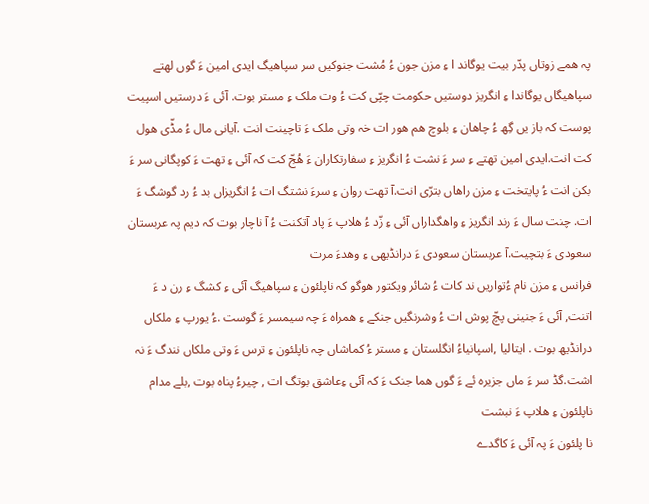پہ ھمے زوتاں پدّر بیت یوگاند ا ءِ مزن جون ءُ مُشت جنوکیں سر سپاھیگ ایدی امین ءَ گوں لھتے سپاھیگاں یوگاندا ءِ انگریز دوستیں حکومت چپّی کت ءُ وت ملک ءِ مستر بوت. آئی ءَ درستیں اسپیت پوست کہ باز یں گِھ ءُ چاھان ءِ بلوچ ھم ھور ات خہ وتی ملک ءَ تاچینت انت .آیانی مال ءُ مڈّی ھول کت انت.ایدی امین تھتے ءِ سر ءَ نشت ءُ انگریز ءِ سفارتکاران ءَ ھُجّ کت کہ آئی ءِ تھت ءَ کوپگانی سر ءَ بکن انت ءُ پایتخت ءِ مزن راھاں بترّی انت.آ تھت روان ءِ سرءَ نشتگ ات ءُ انگریزاں بد ءُ رد گوشگ ءَ ات. چنت سال ءَ رند انگریز ءِ واھگداراں آئی ءِ زّد ءُ ھلاپ ءَ پاد آتکنت ءُ آ ناچار بوت کہ دیم پہ عربستان سعودی ءَ بتچیت.آ عربستان سعودی ءَ درانڈیھی ءِ وھدءَ مرت
فرانس ءِ مزن نام ءُتواریں ند کات ءُ شائر ویکتور ھوگو کہ ناپلئون ءِ سپاھیگ آئی ءِ کشگ ءِ رن د ءَ اتنت, آئی ءَ جنینی پچّ پوش ات ءُ وشرنگیں جنکے ءِ ھمراہ ءَ چہ سیمسر ءَ گوست .ءُ یورپ ءِ ملکاں درانڈیھ بوت . ایتالیا ,اسپانیاءُ انگلستان ءِ مستر ءُ کماشاں چہ ناپلئون ءِ ترس ءَ وتی ملکاں نندگ ءَ نہ اشت.گڈ سر ءَ ماں جزیرہ ئے ءَ گوں ھما جنک ءَ کہ آئی ءِعاشق بوتگ ات , چیرءُ پناہ بوت ,بلے مدام ناپلئون ءِ ھلاپ ءَ نبشت
نا پلئون ءَ پہ آئی ءَ کاگدے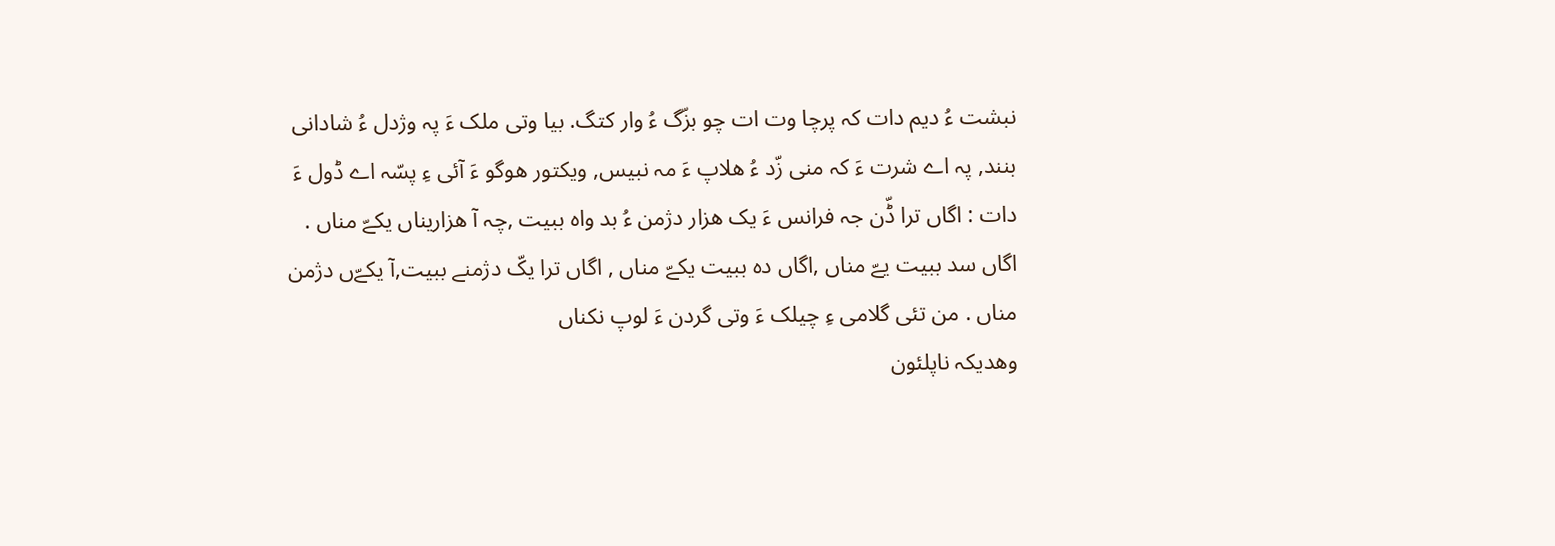نبشت ءُ دیم دات کہ پرچا وت ات چو بزّگ ءُ وار کتگ. بیا وتی ملک ءَ پہ وژدل ءُ شادانی بنند, پہ اے شرت ءَ کہ منی زّد ءُ ھلاپ ءَ مہ نبیس, ویکتور ھوگو ءَ آئی ءِ پسّہ اے ڈول ءَ دات : اگاں ترا ڈّن جہ فرانس ءَ یک ھزار دژمن ءُ بد واہ ببیت ,چہ آ ھزاریناں یکےّ مناں . اگاں سد ببیت یےّ مناں ,اگاں دہ ببیت یکےّ مناں , اگاں ترا یکّ دژمنے ببیت,آ یکےّں دژمن مناں . من تئی گلامی ءِ چیلک ءَ وتی گردن ءَ لوپ نکناں
وھدیکہ ناپلئون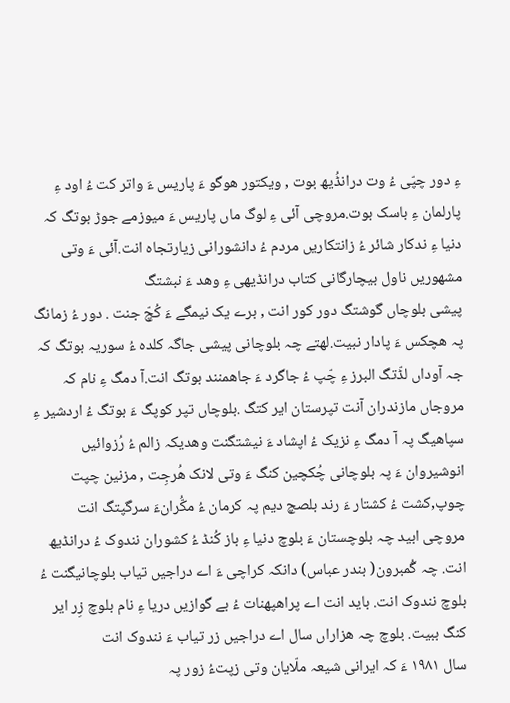ءِ دور چپّی ءُ وت درانڈُیھ بوت , ویکتور ھوگو ءَ پاریس ءَ واتر کت ءُ اود ءِ پارلمان ءِ باسک بوت.مروچی آئی ءِ لوگ ماں پاریس ءَ میوزمے جوڑ بوتگ کہ دنیا ءِ ندکار شائر ءُ زانتکاریں مردم ءُ دانشورانی زیارتجاہ انت.آئی ءَ وتی مشھوریں ناول بیچارگانی کتاب درانڈیھی ءِ وھد ءَ نبشتگ
پیشی بلوچاں گوشتگ دور کور انت , برے یک نیمگے ءَ کُچّ جنت . دور ءُ زمانگ پہ ھچکس ءَ پادار نبیت.لھتے چہ بلوچانی پیشی جاگہ کلدہ ءُ سوریہ بوتگ کہ جہ آوداں لڈّتگ البرز ءِ چّپ ءُ جاگرد ءَ جاھمنند بوتگ انت.آ دمگ ءِ نام کہ مروجاں مازندران آنت تپرستان ایر کتگ .بلوچاں تپر کوپگ ءَ بوتگ ءُ اردشیر ءِ سپاھیگ پہ آ دمگ ءِ نزیک ءُ اپشاد ءَ نیشتگنت وھدیکہ زالم ءُ رُزوائیں انوشیروان ءَ پہ بلوچانی چُکچین کنگ ءَ وتی لانک ھُرجِت , مزنین چپت چوپ,کشت ءُ کشتار ءَ رند بلصچ دیم پہ کرمان ءُ مکُّرانءَ سرگپتگ انت
مروچی ابید چہ بلوچستان ءَ بلوچ دنیا ءِ باز کُنڈ ءُ کشوران نندوک ءُ درانڈیھ انت. چہ گُمبرون( بندر عباس) دانکہ کراچی ءَ اے دراجیں تیاب بلوچانیگنت ءُ بلوچ نندوک انت. باید انت اے پراھپھنات ءُ بے گوازیں دریا ءِ نام بلوچ زِر ایر کنگ ببیت. بلوچ چہ ھزاراں سال اے دراجیں زر تیاب ءَ نندوک انت
سال ١٩٨١ ءَ کہ ایرانی شیعہ ملّایان وتی زپتءُ زور پہ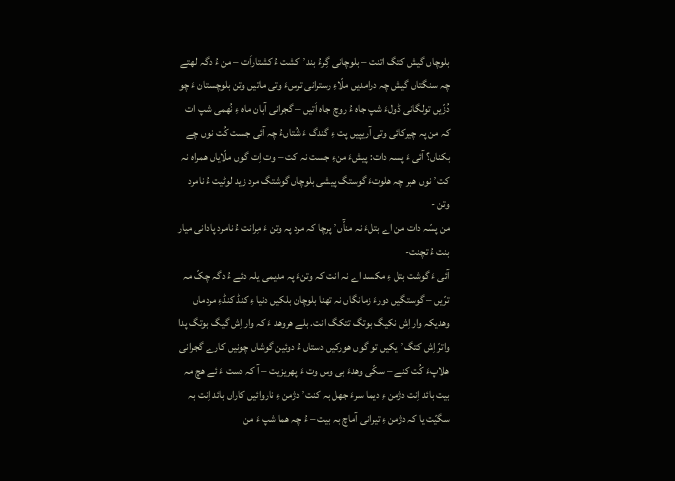بلوچاں گیش کتگ اتنت – بلوچانی گِرءُ بند٬ کشت ءُ کشتاراَت – من ءُ دگہ لھتے چہ سنگتاں گیش چہ درامدیں ملّاءِ رسترانی ترسءَ وتی ماتیں وتن بلوچستان ءَ چو دُزّیں تولگانی ڈولءَ شپ جاہ ءُ روچ جاہ اَتیں – گجرانی آبان ماہ ءِ نُھمی شپ ات کہ من پہ چیرکائی وتی آریپیں پت ءِ گندگ ءَ شُتاںءُ چہ آئی جست کُت نوں چے بکناں؟ آئی ءَ پسہ دات: پیشءَ منءِ جست نہ کت – وت اِت گوں ملّایاں ھمراہ نہ کت٬ نوں ھبر چہ ھلوتءَ گوستگ پیشی بلوچاں گوشتگ مرد زید لوٹیت ءُ نامرد وتن -
من پسّہ دات من اے بتلءَ نہ منآّں٬ پرچا کہ مرد پہ وتن ءَ مِرانت ءُ نامرد پادانی میار بنت ءُ تچنت-
آئی ءَ گوشت بتل ءِ مکسد اے نہ انت کہ وتنءَ پہ مدیمی یلہ دئے ءُ دگہ چکّ مہ ترّیں – گوستگیں دورءَ زمانگاں نہ تھنا بلوچان بلکیں دنیا ءِ کنڈ کنڈءِ مردماں وھدیکہ واراِش نکیگ بوتگ تتکگ انت. بلے ھروھد ءَ کہ واراِش گیگ بوتگ پدا واترّ اِش کتگ٬ یکیں تو گوں ھورکیں دستاں ءُ دوئین گوشاں چونیں کارے گجرانی ھلاپءَ کُت کنے – سکّی وھدءَ بی وس وت ءَ پھریزیت – آ کہ دست ءَ ئے ھچ مہ بیت بائد اِنت دژمن ءِ دیما سرءَ جھل بہ کنت٬ دژمن ءِ ناروائیں کاراں بائد اِنت بہ سگیّت یا کہ دژمن ءِ تیرانی آماچ بہ بیت – ءُ چہ ھما شپ ءَ من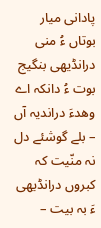پادانی میار بوتاں ءُ منی درانڈیھی بنگیج بوت ءُ دانکہ اے وھدءَ دراندیہ آں – بلے گوشئے دل نہ منّیت کہ کبروں درانڈیھی ءَ بہ بیت –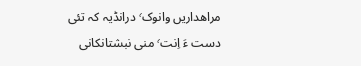مراھداریں وانوک٬ درانڈیہ کہ تئی دست ءَ اِنت٬ منی نبشتانکانی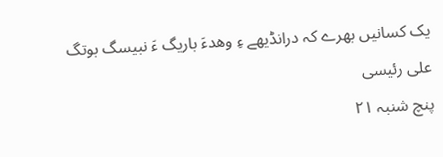یک کسانیں بھرے کہ درانڈیھے ءِ وھدءَ باریگ ءَ نبیسگ بوتگ
علی رئیسی
پنچ شنبہ ٢١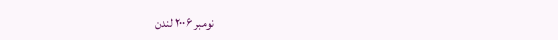نومبر ٢٠٠۶ لندن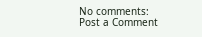No comments:
Post a Comment